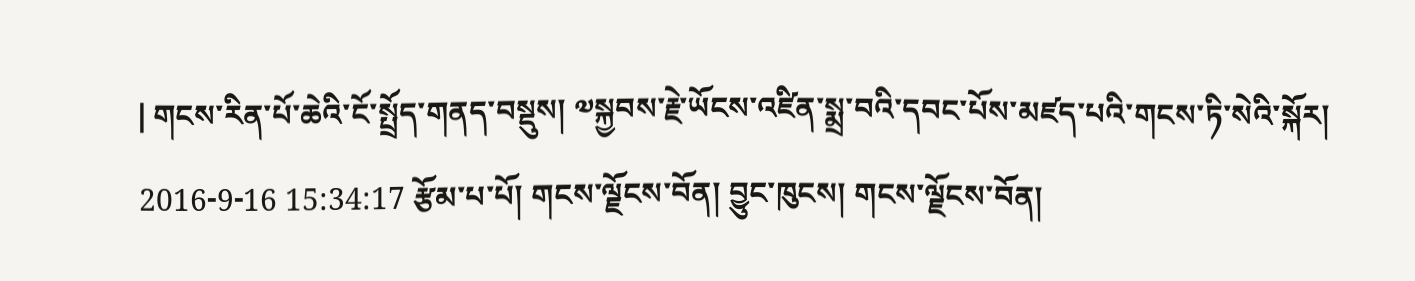| གངས་རིན་པོ་ཆེའི་ངོ་སྤྲོད་གནད་བསྡུས། ༧སྐྱབས་རྗེ་ཡོངས་འཛིན་སྨྲ་བའི་དབང་པོས་མཛད་པའི་གངས་ཏི་སེའི་སྐོར། 2016-9-16 15:34:17 རྩོམ་པ་པོ། གངས་ལྗོངས་བོན། བྱུང་ཁུངས། གངས་ལྗོངས་བོན།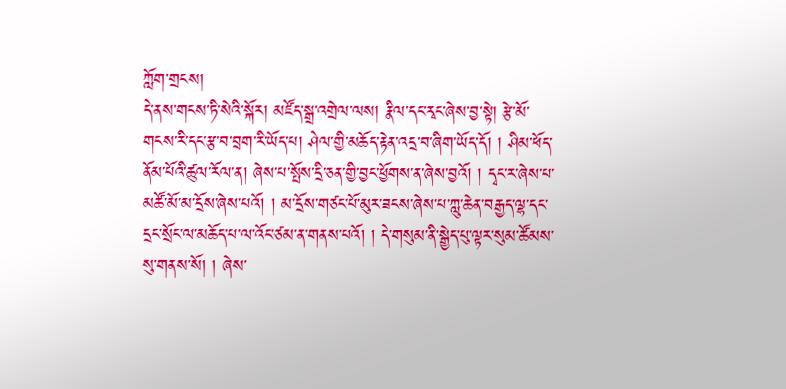ཀློག་གྲངས།
དེ་ནས་གངས་ཏི་སེའི་སྐོར། མཛོད་སྒྲ་འགྲེལ་ལས། རྣིལ་དང་རྭང་ཞེས་བྱ་སྟེ། རྩེ་མོ་གངས་རི་དང་རྩ་བ་བྲག་རི་ཡོད་པ། ཤེལ་གྱི་མཆོད་རྟེན་འདྲ་བ་ཞིག་ཡོད་དོ། ། ཤིམ་ཕོད་ནོམ་པོའི་ཚུལ་རོལ་ན། ཞེས་པ་སྤོས་དྲི་ཅན་གྱི་བྱང་ཕྱོགས་ན་ཞེས་བྱའོ། ། དྭང་ར་ཞེས་པ་མཚོ་མོ་མ་དྲོས་ཞེས་པའོ། ། མ་དྲོས་གཙང་པོ་མུར་ཟངས་ཞེས་པ་ཀླུ་ཆེན་བརྒྱད་ལྷ་དང་དྲང་སྲོང་ལ་མཆོད་པ་ལ་འོང་ཙམ་ན་གནས་པའོ། ། དེ་གསུམ་ནི་སྒྱེད་པུ་ལྟར་སུམ་ཚོམས་སུ་གནས་སོ། ། ཞེས་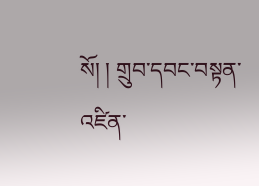སོ། ། གྲུབ་དབང་བསྟན་འཛིན་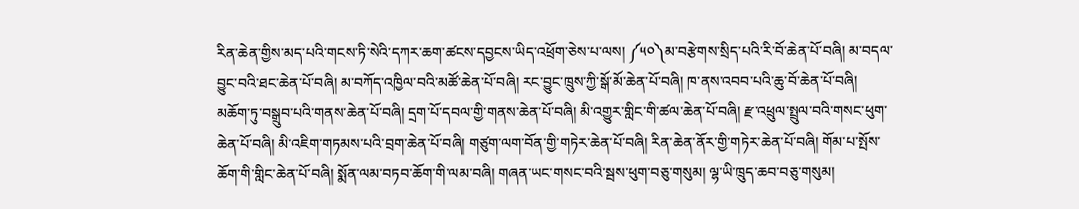རིན་ཆེན་གྱིས་མད་པའི་གངས་ཏི་སེའི་དཀར་ཆག་ཚངས་དབྱངས་ཡིད་འཕྲོག་ཅེས་པ་ལས། ༼༥༠༽མ་བརྩེགས་སྲིད་པའི་རི་བོ་ཆེན་པོ་བཞི། མ་བདལ་བྱུང་བའི་ཐང་ཆེན་པོ་བཞི། མ་བཀོད་འཁྱིལ་བའི་མཚོ་ཆེན་པོ་བཞི། རང་བྱུང་ཁྲུས་ཀྱི་སྒོ་མོ་ཆེན་པོ་བཞི། ཁ་ནས་འབབ་པའི་ཆུ་བོ་ཆེན་པོ་བཞི། མཆོག་ཏུ་བསྒྲུབ་པའི་གནས་ཆེན་པོ་བཞི། དྲག་པོ་དབལ་གྱི་གནས་ཆེན་པོ་བཞི། མི་འགྱུར་གླིང་གི་ཚལ་ཆེན་པོ་བཞི། རྫ་འཕྲུལ་སྤྲུལ་བའི་གསང་ཕུག་ཆེན་པོ་བཞི། མི་འཇིག་གཏམས་པའི་བྲག་ཆེན་པོ་བཞི། གཙུག་ལག་བོན་གྱི་གཏེར་ཆེན་པོ་བཞི། རིན་ཆེན་ནོར་གྱི་གཏེར་ཆེན་པོ་བཞི། གོམ་པ་སྤོས་ཆོག་གི་གླིང་ཆེན་པོ་བཞི། སྨོན་ལམ་བཏབ་ཆོག་གི་ལམ་བཞི། གཞན་ཡང་གསང་བའི་སྦས་ཕུག་བཅུ་གསུམ། ལྷ་ཡི་ཁྲུད་ཆབ་བཅུ་གསུམ།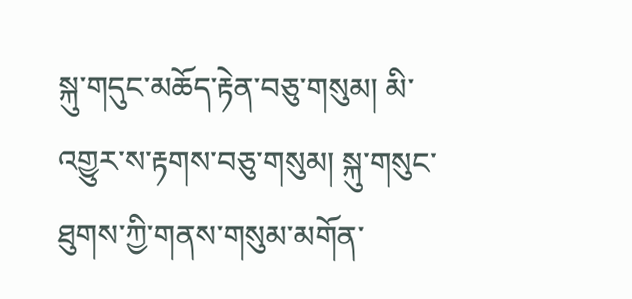སྐུ་གདུང་མཆོད་རྟེན་བཅུ་གསུམ། མི་འགྱུར་ས་རྟགས་བཅུ་གསུམ། སྐུ་གསུང་ཐུགས་ཀྱི་གནས་གསུམ་མགོན་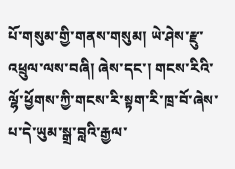པོ་གསུམ་གྱི་གནས་གསུམ། ཡེ་ཤེས་རྫུ་འཕྲུལ་ལས་བཞི། ཞེས་དང་། གངས་རིའི་ལྷོ་ཕྱོགས་ཀྱི་གངས་རི་སྟག་རི་ཁྲ་བོ་ཞེས་པ་དེ་ཡུམ་སྒྲ་བླའི་རྒྱལ་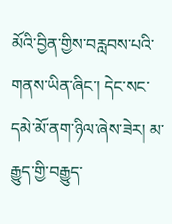མོའི་བྱིན་གྱིས་བརླབས་པའི་གནས་ཡིན་ཞིང་། དེང་སང་དམེ་མོ་ནག་ཉིལ་ཞེས་ཟེར། མ་རྒྱུད་གྱི་བརྒྱུད་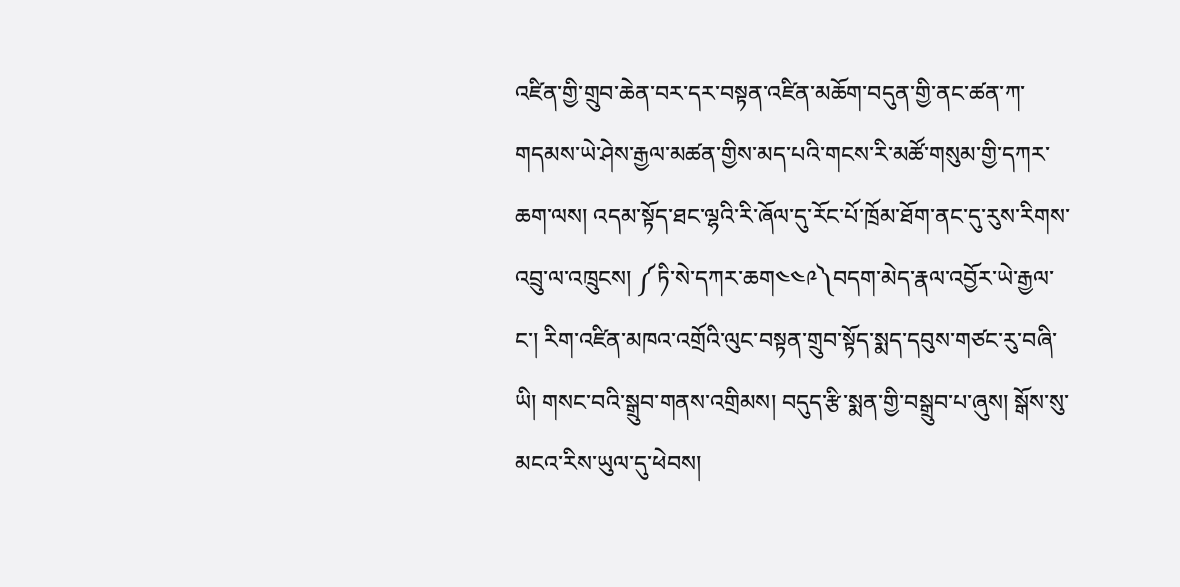འཛིན་གྱི་གྲུབ་ཆེན་བར་དར་བསྟན་འཛིན་མཆོག་བདུན་གྱི་ནང་ཚན་ཀ་གདམས་ཡེ་ཤེས་རྒྱལ་མཚན་གྱིས་མད་པའི་གངས་རི་མཚོ་གསུམ་གྱི་དཀར་ཆག་ལས། འདམ་སྟོད་ཐང་ལྷའི་རི་ཞོལ་དུ་རོང་པོ་ཁྲོམ་ཐོག་ནང་དུ་རུས་རིགས་འབྲུ་ལ་འཁྲུངས། ༼ཏི་སེ་དཀར་ཆག༤༤༩༽བདག་མེད་རྣལ་འབྱོར་ཡེ་རྒྱལ་ང་། རིག་འཛིན་མཁའ་འགྲོའི་ལུང་བསྟན་གྲུབ་སྟོད་སྨད་དབུས་གཙང་རུ་བཞི་ཡི། གསང་བའི་སྒྲུབ་གནས་འགྲིམས། བདུད་རྩི་སྨན་གྱི་བསྒྲུབ་པ་ཞུས། སྒོས་སུ་མངའ་རིས་ཡུལ་དུ་ཕེབས།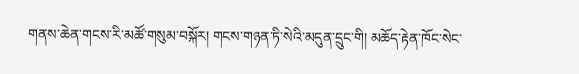གནས་ཆེན་གངས་རི་མཚོ་གསུམ་བསྐོར། གངས་གཉན་ཏི་སེའི་མདུན་དྲུང་གི། མཆོད་རྟེན་ཁོང་སེང་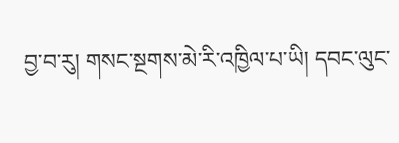བྱ་བ་རུ། གསང་སྔགས་མེ་རི་འཁྱིལ་པ་ཡི། དབང་ལུང་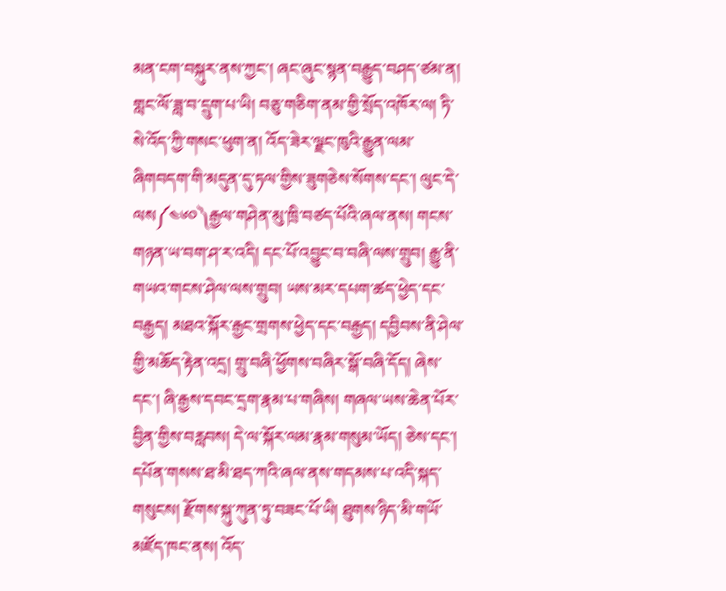མན་ངག་བསྐུར་ནས་ཀྱང་། ཞང་ཞུང་སྙན་བརྒྱུད་བཤད་ཙམ་ན། གླང་ལོ་ཟླ་བ་དྲུག་པ་ཡི། བཅུ་གཅིག་ནམ་གྱི་སྲོད་འཁོར་ལ། ཏི་སེ་འོད་ཀྱི་གསང་ཕུག་ན། འོད་ཟེར་ལྗང་ཁུའི་རྒྱུན་ལམ་ཞིགབདག་གི་མདུན་དུ་ཏལ་གྱིས་ཟུགཅེས་སོགས་དང་། ལུང་དེ་ལས༼༤༦༠༽རྒྱལ་གཤེན་མུ་ཁྲི་བཙད་པོའི་ཞལ་ནས། གངས་གཉན་ཡ་བག་ཤ་ར་འདི། དང་པོ་འབྱུང་བ་བཞི་ལས་གྲུབ། རྒྱུ་ནི་གཡའ་གངས་ཤེལ་ལས་གྲུབ། ཡས་མར་དཔག་ཚད་ཕྱེད་དང་བརྒྱད། མཐའ་སྐོར་རྒྱང་གྲགས་ཕྱེད་དང་བརྒྱད། དབྱིབས་ནི་ཤེལ་གྱི་མཆོད་རྟེན་འདྲ། གྲུ་བཞི་ཕྱོགས་བཞིར་སྒོ་བཞི་དོད། ཞེས་དང་། ཞི་རྒྱས་དབང་དྲག་རྣམ་པ་གཞིས། གཞལ་ཡས་ཆེན་པོར་བྱིན་གྱིས་བརླབས། དེ་ལ་སྐོར་ལམ་རྣམ་གསུམ་ཡོད། ཅེས་དང་། དཔོན་གསས་ཐ་མི་ཐད་ཀའི་ཞལ་ནས་གདམས་པ་འདི་སྐད་གསུངས། རྫོགས་སྐུ་ཀུན་ཏུ་བཟང་པོ་ཡི། ཐུགས་ཉིད་མི་གཡོ་མཛོད་ཁང་ནས། འོད་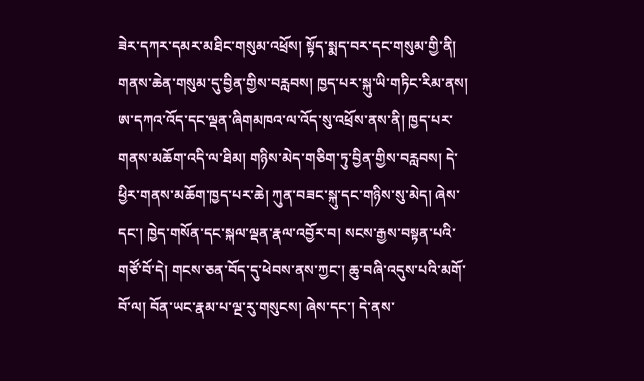ཟེར་དཀར་དམར་མཐིང་གསུམ་འཕྲོས། སྟོད་སྨད་བར་དང་གསུམ་གྱི་ནི། གནས་ཆེན་གསུམ་དུ་བྱིན་གྱིས་བརླབས། ཁྱད་པར་སྐུ་ཡི་གཏིང་རིམ་ནས། ཨ་དཀའ་འོད་དང་ལྡན་ཞིགམཁའ་ལ་འོད་སུ་འཕྲོས་ནས་ནི། ཁྱད་པར་གནས་མཆོག་འདི་ལ་ཐིམ། གཉིས་མེད་གཅིག་ཏུ་བྱིན་གྱིས་བརླབས། དེ་ཕྱིར་གནས་མཆོག་ཁྱད་པར་ཆེ། ཀུན་བཟང་སྐུ་དང་གཉིས་སུ་མེད། ཞེས་དང་། ཁྱེད་གསོན་དང་སྐལ་ལྡན་རྣལ་འབྱོར་བ། སངས་རྒྱས་བསྟན་པའི་གཙོ་བོ་དེ། གངས་ཅན་བོད་དུ་ཕེབས་ནས་ཀྱང་། ཆུ་བཞི་འདུས་པའི་མགོ་བོ་ལ། བོན་ཡང་རྣམ་པ་ལྔ་རུ་གསུངས། ཞེས་དང་། དེ་ནས་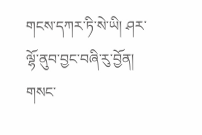གངས་དཀར་ཏི་སེ་ཡི། ཤར་ལྷོ་ནུབ་བྱང་བཞི་རུ་བྱོན། གསང་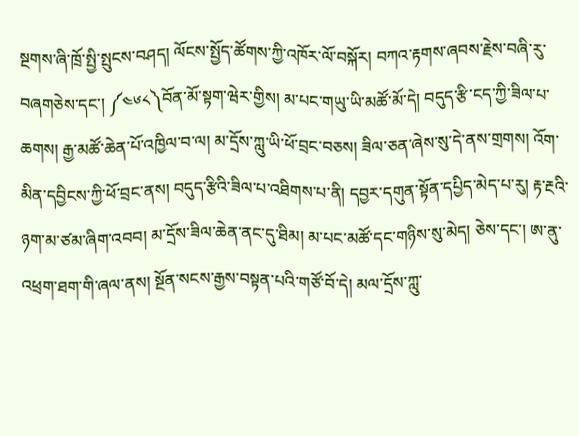སྔགས་ཞི་ཁྲོ་སྤྱི་སྤུངས་བཤད། ལོངས་སྤྱོད་ཚོགས་ཀྱི་འཁོར་ལོ་བསྐོར། བཀའ་རྟགས་ཞབས་རྗེས་བཞི་རུ་བཞགཅེས་དང་། ༼༤༦༨༽བོན་མོ་སྟག་ཝེར་གྱིས། མ་པང་གཡུ་ཡི་མཚོ་མོ་དེ། བདུད་རྩི་ངད་ཀྱི་ཟིལ་པ་ཆགས། རྒྱ་མཚོ་ཆེན་པོ་འཁྱིལ་བ་ལ། མ་དྲོས་ཀླུ་ཡི་ཕོ་བྲང་བཅས། ཟིལ་ཅན་ཞེས་སུ་དེ་ནས་གྲགས། འོག་མིན་དབྱིངས་ཀྱི་ཕོ་བྲང་ནས། བདུད་རྩིའི་ཟིལ་པ་འཐིགས་པ་ནི། དབྱར་དགུན་སྟོན་དཔྱིད་མེད་པ་རུ། རྟ་རྔའི་ཉག་མ་ཙམ་ཞིག་འབབ། མ་དྲོས་ཟིལ་ཆེན་ནང་དུ་ཐིམ། མ་པང་མཚོ་དང་གཉིས་སུ་མེད། ཅེས་དང་། ཨ་ནུ་འཕྲག་ཐག་གི་ཞལ་ནས། སྔོན་སངས་རྒྱས་བསྟན་པའི་གཙོ་བོ་དེ། མལ་དྲོས་ཀླུ་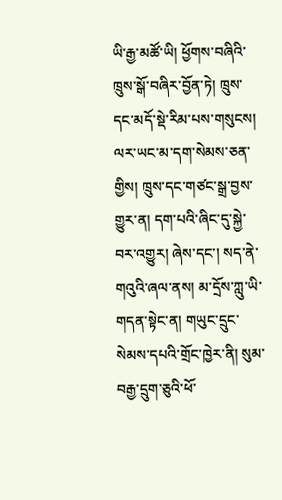ཡི་རྒྱ་མཚོ་ཡི། ཕྱོགས་བཞིའི་ཁྲུས་སྒོ་བཞིར་བྱོན་ཏེ། ཁྲུས་དང་མདོ་སྡེ་རིམ་པས་གསུངས། ལར་ཡང་མ་དག་སེམས་ཅན་གྱིས། ཁྲུས་དང་གཙང་སྒྲ་བྱས་གྱུར་ན། དག་པའི་ཞིང་དུ་སྐྱེ་བར་འགྱུར། ཞེས་དང་། སད་ནེ་གའུའི་ཞལ་ནས། མ་དྲོས་ཀླུ་ཡི་གདན་སྟེང་ན། གཡུང་དྲུང་སེམས་དཔའི་གྲོང་ཁྱེར་ནི། སུམ་བརྒྱ་དྲུག་ཅུའི་ཕོ་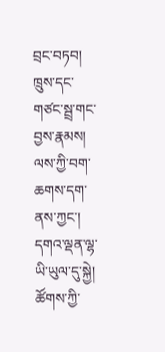བྲང་བཏབ། ཁྲུས་དང་གཙང་སྦྲ་གང་བྱས་རྣམས། ལས་ཀྱི་བག་ཆགས་དག་ནས་ཀྱང་། དགའ་ལྡན་ལྷ་ཡི་ཡུལ་དུ་སྐྱེ། ཚོགས་ཀྱི་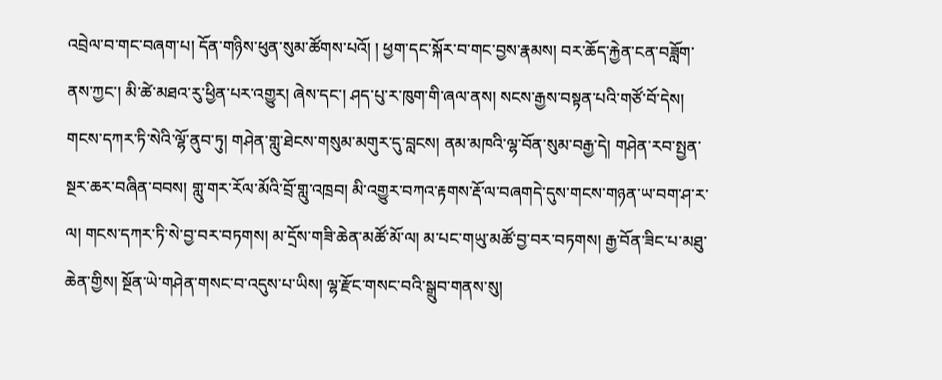འབྲེལ་བ་གང་བཞག་པ། དོན་གཉིས་ཕུན་སུམ་ཚོགས་པའོ། ། ཕྱག་དང་སྐོར་བ་གང་བྱས་རྣམས། བར་ཆོད་རྐྱེན་ངན་བཟློག་ནས་ཀྱང་། མི་ཚེ་མཐའ་རུ་ཕྱིན་པར་འགྱུར། ཞེས་དང་། ཤད་པུ་ར་ཁུག་གི་ཞལ་ནས། སངས་རྒྱས་བསྟན་པའི་གཙོ་བོ་དེས། གངས་དཀར་ཏི་སེའི་ལྷོ་ནུབ་ཏུ། གཤེན་གླུ་ཐེངས་གསུམ་མགུར་དུ་བླངས། ནམ་མཁའི་ལྷ་བོན་སུམ་བརྒྱ་དེ། གཤེན་རབ་སྤྱན་སྔར་ཆར་བཞིན་བབས། གླུ་གར་རོལ་མོའི་བྲོ་གླུ་འཁྲབ། མི་འགྱུར་བཀའ་རྟགས་རྡོ་ལ་བཞགདེ་དུས་གངས་གཉན་ཡ་བག་ཤ་ར་ལ། གངས་དཀར་ཏི་སེ་བྱ་བར་བཏགས། མ་དྲོས་གཟི་ཆེན་མཚོ་མོ་ལ། མ་པང་གཡུ་མཚོ་བྱ་བར་བཏགས། རྒྱ་བོན་ཟིང་པ་མཐུ་ཆེན་གྱིས། སྔོན་ཡེ་གཤེན་གསང་བ་འདུས་པ་ཡིས། ལྷ་རྫོང་གསང་བའི་སྒྲུབ་གནས་སུ།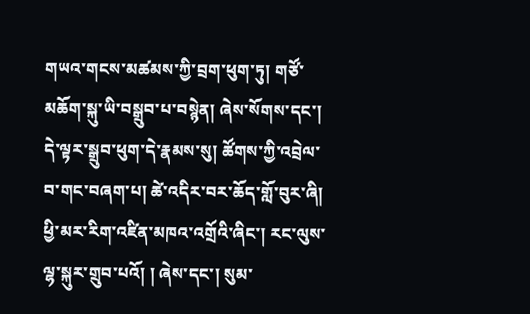གཡའ་གངས་མཚམས་ཀྱི་བྲག་ཕུག་ཏུ། གཙོ་མཆོག་སྐུ་ཡི་བསྒྲུབ་པ་བསྙེན། ཞེས་སོགས་དང་། དེ་ལྟར་སྒྲུབ་ཕུག་དེ་རྣམས་སུ། ཚོགས་ཀྱི་འབྲེལ་བ་གང་བཞག་པ། ཚེ་འདིར་བར་ཆོད་གློ་བུར་ཞི། ཕྱི་མར་རིག་འཛིན་མཁའ་འགྲོའི་ཞིང་། རང་ལུས་ལྷ་སྐུར་གྲུབ་པའོ། ། ཞེས་དང་། སུམ་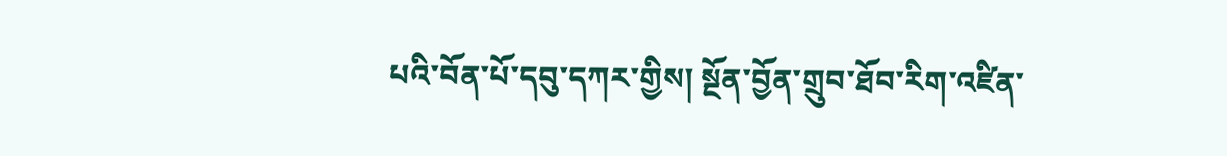པའི་བོན་པོ་དབུ་དཀར་གྱིས། སྔོན་བྱོན་གྲུབ་ཐོབ་རིག་འཛིན་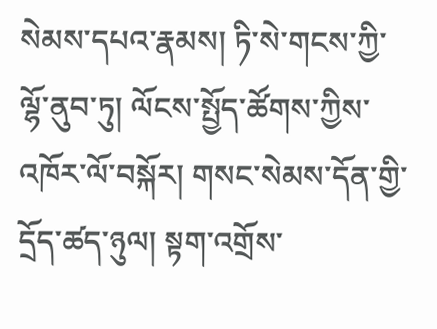སེམས་དཔའ་རྣམས། ཏི་སེ་གངས་ཀྱི་ལྷོ་ནུབ་ཏུ། ལོངས་སྤྱོད་ཚོགས་ཀྱིས་འཁོར་ལོ་བསྐོར། གསང་སེམས་དོན་གྱི་དྲོད་ཚད་ཉུལ། སྟག་འགྲོས་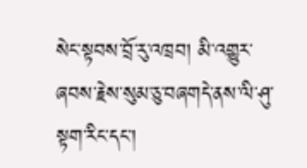སེང་སྟབས་བྲོ་རུ་འཁྲབ། མི་འགྱུར་ཞབས་རྗེས་སུམ་ཅུ་བཞགདེ་ནས་ལི་ཤུ་སྟག་རིང་དང་།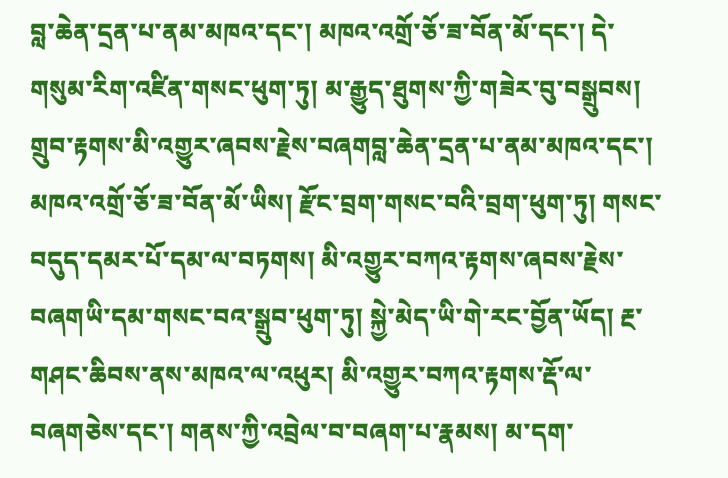བླ་ཆེན་དྲན་པ་ནམ་མཁའ་དང་། མཁའ་འགྲོ་ཅོ་ཟ་བོན་མོ་དང་། དེ་གསུམ་རིག་འཛིན་གསང་ཕུག་ཏུ། མ་རྒྱུད་ཐུགས་ཀྱི་གཟེར་བུ་བསྒྲུབས། གྲུབ་རྟགས་མི་འགྱུར་ཞབས་རྗེས་བཞགབླ་ཆེན་དྲན་པ་ནམ་མཁའ་དང་། མཁའ་འགྲོ་ཅོ་ཟ་བོན་མོ་ཡིས། རྫོང་བྲག་གསང་བའི་བྲག་ཕུག་ཏུ། གསང་བདུད་དམར་པོ་དམ་ལ་བཏགས། མི་འགྱུར་བཀའ་རྟགས་ཞབས་རྗེས་བཞགཡི་དམ་གསང་བའ་སྒྲུབ་ཕུག་ཏུ། སྐྱེ་མེད་ཡི་གེ་རང་བྱོན་ཡོད། རྔ་གཤང་ཆིབས་ནས་མཁའ་ལ་འཕུར། མི་འགྱུར་བཀའ་རྟགས་རྡོ་ལ་བཞགཅེས་དང་། གནས་ཀྱི་འབྲེལ་བ་བཞག་པ་རྣམས། མ་དག་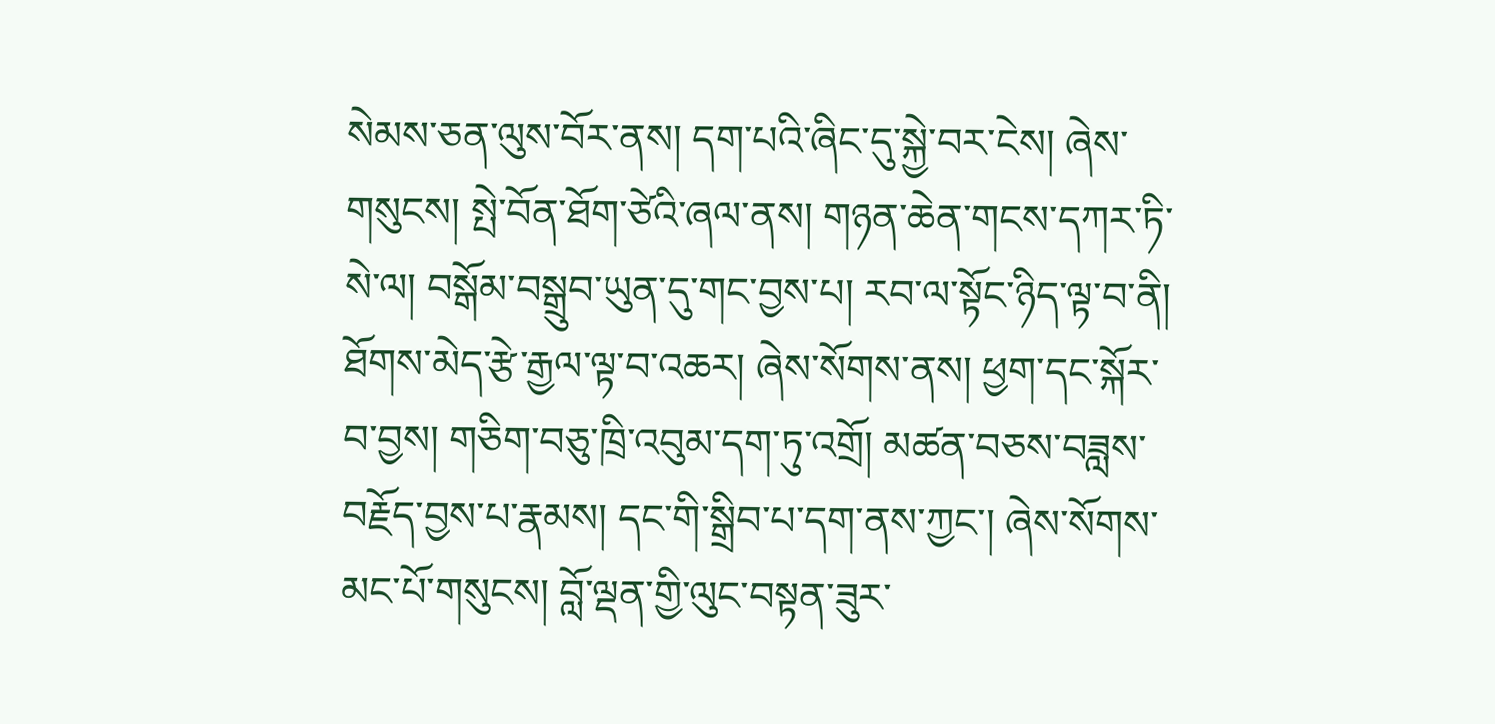སེམས་ཅན་ལུས་བོར་ནས། དག་པའི་ཞིང་དུ་སྐྱེ་བར་ངེས། ཞེས་གསུངས། སྤེ་བོན་ཐོག་ཙེའི་ཞལ་ནས། གཉན་ཆེན་གངས་དཀར་ཏི་སེ་ལ། བསྒོམ་བསྒྲུབ་ཡུན་དུ་གང་བྱས་པ། རབ་ལ་སྟོང་ཉིད་ལྟ་བ་ནི། ཐོགས་མེད་རྩེ་རྒྱལ་ལྟ་བ་འཆར། ཞེས་སོགས་ནས། ཕྱག་དང་སྐོར་བ་བྱས། གཅིག་བཅུ་ཁྲི་འབུམ་དག་ཏུ་འགྲོ། མཚན་བཅས་བཟླས་བརྗོད་བྱས་པ་རྣམས། དང་གི་སྒྲིབ་པ་དག་ནས་ཀྱང་། ཞེས་སོགས་མང་པོ་གསུངས། བློ་ལྡན་གྱི་ལུང་བསྟན་ཟུར་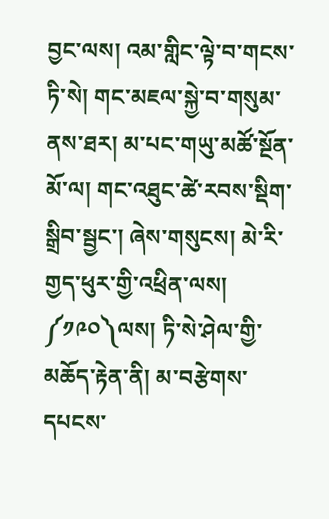བྱང་ལས། འམ་གླིང་ལྟེ་བ་གངས་ཏི་སེ། གང་མཇལ་སྐྱེ་བ་གསུམ་ནས་ཐར། མ་པང་གཡུ་མཚོ་སྔོན་མོ་ལ། གང་འཐུང་ཚེ་རབས་སྡིག་སྒྲིབ་སྦྱང་། ཞེས་གསུངས། མེ་རི་གྱད་ཕུར་གྱི་འཕྲིན་ལས། ༼༡༩༠༽ལས། ཏི་སེ་ཤེལ་གྱི་མཆོད་རྟེན་ནི། མ་བརྩེགས་དཔངས་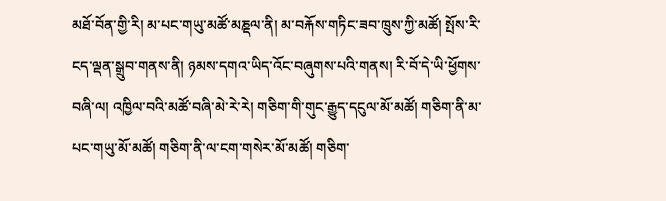མཐོ་བོན་གྱི་རི། མ་པང་གཡུ་མཚོ་མཎྡལ་ནི། མ་བརྐོས་གཏིང་ཟབ་ཁྲུས་ཀྱི་མཚོ། སྤོས་རི་ངད་ལྡན་སྒྲུབ་གནས་ནི། ཉམས་དགའ་ཡིད་འོང་བཞུགས་པའི་གནས། རི་བོ་དེ་ཡི་ཕྱོགས་བཞི་ལ། འཁྱིལ་བའི་མཚོ་བཞི་མེ་རེ་རེ། གཅིག་གི་གུང་རྒྱུད་དངུལ་མོ་མཚོ། གཅིག་ནི་མ་པང་གཡུ་མོ་མཚོ། གཅིག་ནི་ལ་ངག་གསེར་མོ་མཚོ། གཅིག་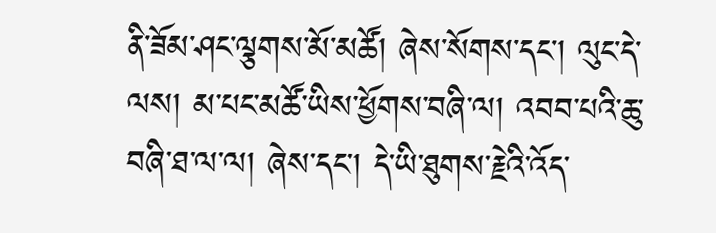ནི་ཟོམ་ཤང་ལྕགས་མོ་མཚོ། ཞེས་སོགས་དང་། ལུང་དེ་ལས། མ་པང་མཚོ་ཡིས་ཕྱོགས་བཞི་ལ། འབབ་པའི་ཆུ་བཞི་ཐ་ལ་ལ། ཞེས་དང་། དེ་ཡི་ཐུགས་རྗེའི་འོད་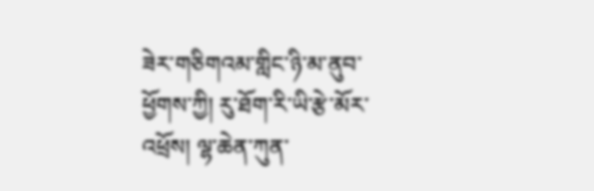ཟེར་གཅིགའམ་གླིང་ཉི་མ་ནུབ་ཕྱོགས་ཀྱི། རུ་ཐོག་རི་ཡི་རྩེ་མོར་འཕྲོས། ལྷ་ཆེན་ཀུན་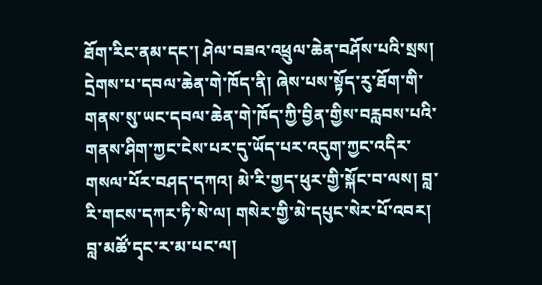ཐོག་རིང་ནམ་དང་། ཤེལ་བཟའ་འཕྲུལ་ཆེན་བཤོས་པའི་སྲས། དྲེགས་པ་དབལ་ཆེན་གེ་ཁོད་ནི། ཞེས་པས་སྟོད་རུ་ཐོག་གི་གནས་སུ་ཡང་དབལ་ཆེན་གེ་ཁོད་ཀྱི་བྱིན་གྱིས་བརླབས་པའི་གནས་ཤིག་ཀྱང་ངེས་པར་དུ་ཡོད་པར་འདུག་ཀྱང་འདིར་གསལ་པོར་བཤད་དཀའ། མེ་རི་གྱད་ཕུར་གྱི་སྐོང་བ་ལས། བླ་རི་གངས་དཀར་ཏི་སེ་ལ། གསེར་གྱི་མེ་དཔུང་སེར་པོ་འབར། བླ་མཚོ་དྭང་ར་མ་པང་ལ།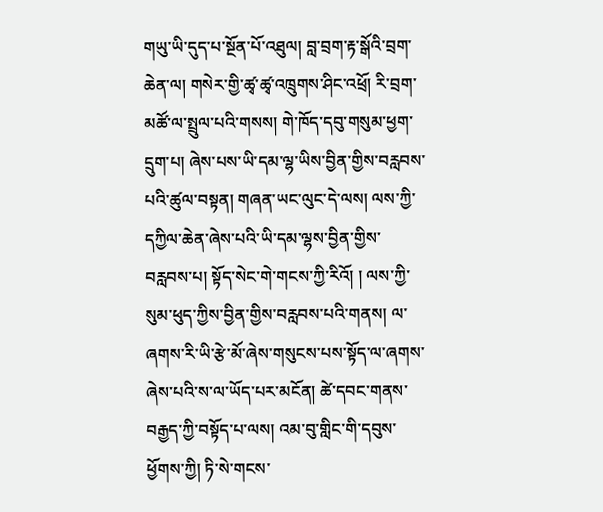གཡུ་ཡི་དུད་པ་སྔོན་པོ་འཐུལ། བླ་བྲག་རྟ་སྒོའི་བྲག་ཆེན་ལ། གསེར་གྱི་ཚྭ་ཚྭ་འཁྲུགས་ཤིང་འཕྲོ། རི་བྲག་མཚོ་ལ་སྤྲུལ་པའི་གསས། གེ་ཁོད་དབུ་གསུམ་ཕྱག་དྲུག་པ། ཞེས་པས་ཡི་དམ་ལྷ་ཡིས་བྱིན་གྱིས་བརླབས་པའི་ཚུལ་བསྟན། གཞན་ཡང་ལུང་དེ་ལས། ལས་ཀྱི་དཀྱིལ་ཆེན་ཞེས་པའི་ཡི་དམ་ལྷས་བྱིན་གྱིས་བརླབས་པ། སྟོད་སེང་གེ་གངས་ཀྱི་རིའོ། ། ལས་ཀྱི་སུམ་ཕུད་ཀྱིས་བྱིན་གྱིས་བརླབས་པའི་གནས། ལ་ཞགས་རི་ཡི་རྩེ་མོ་ཞེས་གསུངས་པས་སྟོད་ལ་ཞགས་ཞེས་པའི་ས་ལ་ཡོད་པར་མངོན། ཚེ་དབང་གནས་བརྒྱད་ཀྱི་བསྟོད་པ་ལས། འམ་བུ་གླིང་གི་དབུས་ཕྱོགས་ཀྱི། ཏི་སེ་གངས་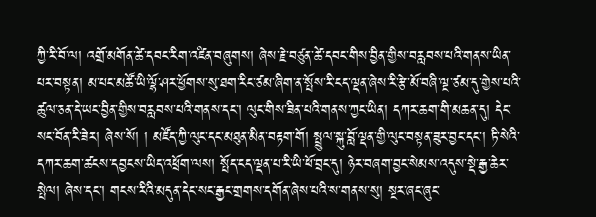ཀྱི་རི་བོ་ལ། འགྲོ་མགོན་ཚེ་དབང་རིག་འཛིན་བཞུགས། ཞེས་རྗེ་བཙུན་ཚེ་དབང་གིས་བྱིན་གྱིས་བརླབས་པའི་གནས་ཡིན་པར་བསྟན། མ་པང་མཚོ་ཡི་ལྷོ་ཤར་ཕྱོགས་སུ་ཐག་རིང་ཙམ་ཞིག་ན་སྤོས་རི་ངད་ལྡན་ཞེས་རི་རྩེ་མོ་བཞི་ལྔ་ཙམ་དུ་གྱེས་པའི་ཚུལ་ཅན་དེ་ཡང་བྱིན་གྱིས་བརླབས་པའི་གནས་དང་། ལུང་གིས་ཟིན་པའི་གནས་ཀྱང་ཡིན། དཀར་ཆག་གི་མཆན་དུ། དེང་སང་བོན་རི་ཟེར། ཞེས་སོ། ། མཛོད་ཀྱི་ལུང་དང་མཐུན་མིན་བརྟག་གོ། སྤྲུལ་སྐུ་བློ་ལྡན་གྱི་ལུང་བསྟན་ཟུར་བྱང་དང་། ཏི་སེའི་དཀར་ཆག་ཚངས་དབྱངས་ཡིད་འཕྲོག་ལས། སྤོད་ངད་ལྡན་པ་རི་ཡི་ཕོ་བྲང་དུ། ཉེར་བཞག་བྱང་སེམས་འདུས་སྡེ་རྒྱ་ཆེར་སྤེལ། ཞེས་དང་། གངས་རིའི་མདུན་དེང་སང་རྒྱང་གྲགས་དགོན་ཞེས་པའི་ས་གནས་སུ། སྔར་ཞང་ཞུང་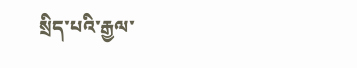སྲིད་པའི་རྒྱལ་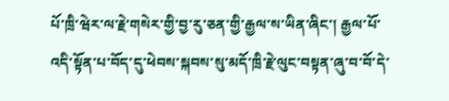པོ་ཁྲི་ཝེར་ལ་རྗེ་གསེར་གྱི་བྱ་རུ་ཅན་གྱི་རྒྱལ་ས་ཡིན་ཞིང་། རྒྱལ་པོ་འདི་སྟོན་པ་བོད་དུ་ཕེབས་སྐབས་སུ་མདོ་ཁྲི་རྗེ་ལུང་བསྟན་ཞུ་བ་བོ་དེ་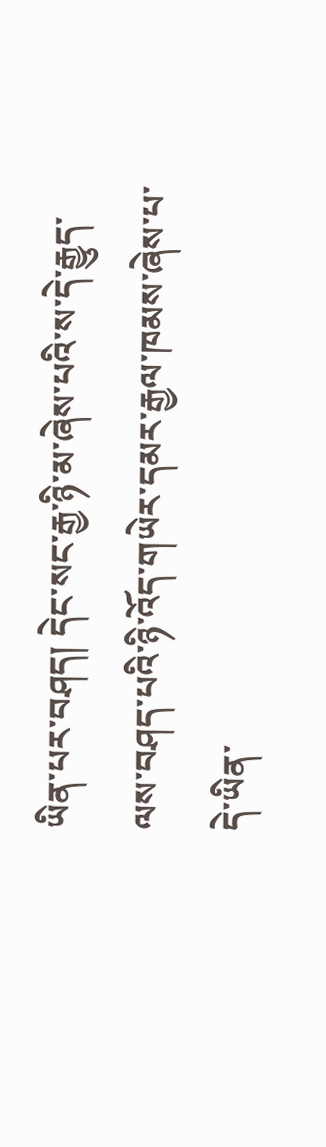ཡིན་པར་བཤད། དེང་སང་རྒྱ་ཉི་མ་ཞེས་པའི་ས་དེ་རྒྱུད་ལས་བཤད་པའི་ཉི་འོད་གཡེར་དམར་རྒྱལ་ཁམས་ཞེས་པ་དེ་ཡིན་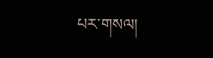པར་གསལ།